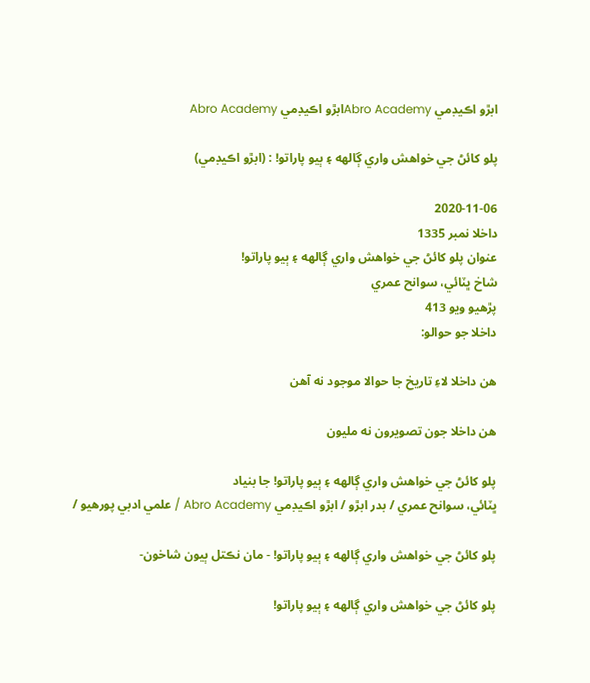ابڙو اڪيڊمي Abro Academyابڙو اڪيڊمي Abro Academy

پلو کائڻ جي خواهش واري ڳالهه ۽ ٻيو پاراتو! : (ابڙو اڪيڊمي)

2020-11-06
داخلا نمبر 1335
عنوان پلو کائڻ جي خواهش واري ڳالهه ۽ ٻيو پاراتو!
شاخ ڀٽائي، سوانح عمري
پڙهيو ويو 413
داخلا جو حوالو:

هن داخلا لاءِ تاريخ جا حوالا موجود نه آهن

هن داخلا جون تصويرون نه مليون

پلو کائڻ جي خواهش واري ڳالهه ۽ ٻيو پاراتو! جا بنياد
ڀٽائي، سوانح عمري / بدر ابڙو / ابڙو اڪيڊمي Abro Academy / علمي ادبي پورهيو /

پلو کائڻ جي خواهش واري ڳالهه ۽ ٻيو پاراتو! - مان نڪتل ٻيون شاخون-

پلو کائڻ جي خواهش واري ڳالهه ۽ ٻيو پاراتو!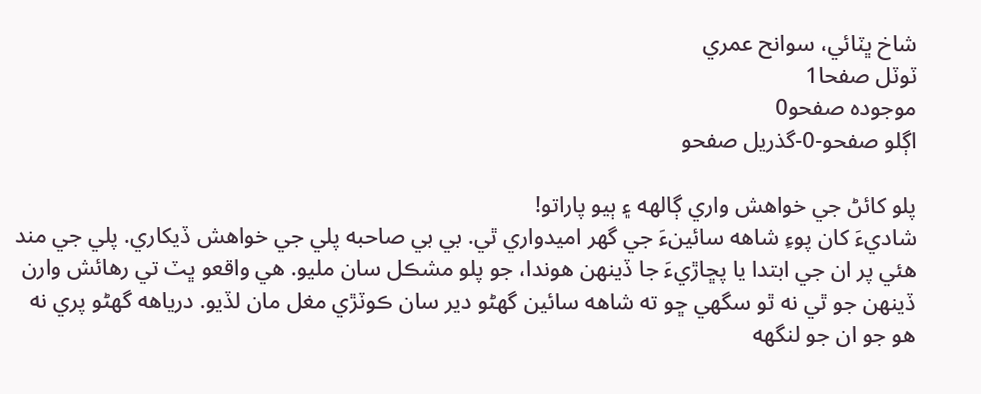شاخ ڀٽائي، سوانح عمري
ٽوٽل صفحا1
موجودہ صفحو0
اڳلو صفحو-0-گذريل صفحو

پلو کائڻ جي خواهش واري ڳالهه ۽ ٻيو پاراتو!
شاديءَ کان پوءِ شاهه سائينءَ جي گهر اميدواري ٿي. بي بي صاحبه پلي جي خواهش ڏيکاري. پلي جي مند هئي پر ان جي ابتدا يا پڇاڙيءَ جا ڏينهن هوندا، جو پلو مشڪل سان مليو. هي واقعو ڀٽ تي رهائش وارن ڏينهن جو ٿي نه ٿو سگهي ڇو ته شاهه سائين گهڻو دير سان ڪوٽڙي مغل مان لڏيو. درياهه گهڻو پري نه هو جو ان جو لنگهه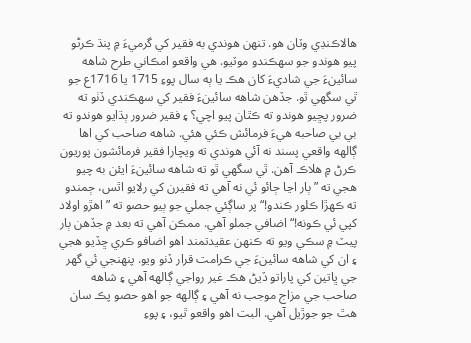هالاڪنڊي وٽان هو. تنهن هوندي به فقير کي گرميءَ ۾ پنڌ ڪرڻو پيو هوندو جو سهڪندو موٽيو. هي واقعو امڪاني طرح شاهه سائينءَ جي شاديءَ کان هڪ يا ٻه سال پوءِ 1715 يا 1716ع جو ٿي سگهي ٿو. جڏهن شاهه سائينءَ فقير کي سهڪندي ڏٺو ته ضرور پڇيو هوندو ته ڪٿان پيو اچي؟ ۽ فقير ضرور ٻڌايو هوندو ته بي بي صاحبه هيءَ فرمائش ڪئي هئي. شاهه صاحب کي اها ڳالهه واقعي پسند نه آئي هوندي ته ويچارا فقير فرمائشون پوريون ڪرڻ ۾ هلاڪ آهن. ٿي سگهي ٿو ته شاهه سائينءَ ايئن به چيو هجي ته ”ٻار اڃا ڄائو ئي نه آهي ته فقيرن کي رلايو اٿس، ڄمندو ته ڪهڙا ڪلور ڪندو!“ پر ساڳئي جملي جو ٻيو حصو ته ”اهڙو اولاد کپي ئي ڪونه!“ اضافي جملو آهي. ممڪن آهي ته بعد ۾ جڏهن ٻار پيٽ ۾ سڪي ويو ته ڪنهن عقيدتمند اهو اضافو ڪري ڇڏيو هجي ۽ ان کي شاهه سائينءَ جي ڪرامت قرار ڏنو ويو. پنهنجي ئي گهر جي ڀاتين کي پاراتو ڏيڻ هڪ غير رواجي ڳالهه آهي ۽ شاهه صاحب جي مزاج موجب نه آهي ۽ ڳالهه جو اهو حصو پڪ سان هٿ جو جوڙيل آهي. البت اهو واقعو ٿيو، ۽ پوءِ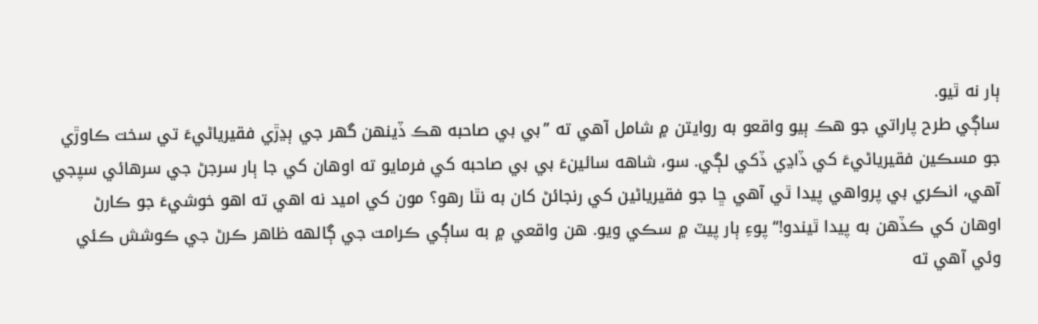ٻار نه ٿيو.
ساڳي طرح پاراتي جو هڪ ٻيو واقعو به روايتن ۾ شامل آهي ته ”بي بي صاحبه هڪ ڏينهن گهر جي ٻڍڙي فقيرياڻيءَ تي سخت ڪاوڙي جو مسڪين فقيرياڻيءَ کي ڏاڍي ڏکي لڳي. سو، شاهه سائينءَ بي بي صاحبه کي فرمايو ته اوهان کي جا ٻار سرجڻ جي سرهائي سپجي آهي، انڪري بي پرواهي پيدا ٿي آهي ڇا جو فقيرياڻين کي رنجائڻ کان به نٿا رهو؟ مون کي اميد نه اهي ته اهو خوشيءَ جو ڪارڻ اوهان کي ڪڏهن به پيدا ٿيندو!“ پوءِ ٻار پيٽ ۾ سڪي ويو. هن واقعي ۾ به ساڳي ڪرامت جي ڳالهه ظاهر ڪرڻ جي ڪوشش ڪئي وئي آهي ته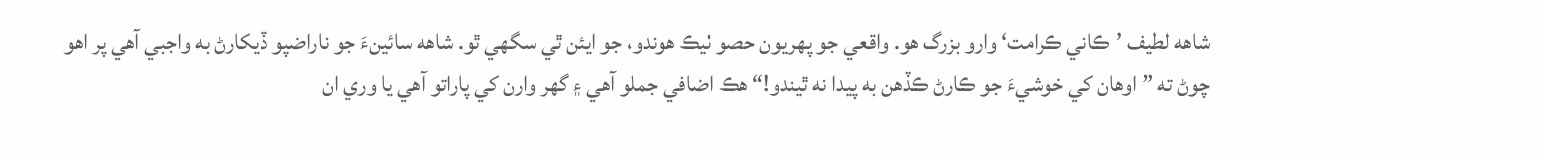شاهه لطيف ’ڪاني ڪرامت‘ وارو بزرگ هو. واقعي جو پهريون حصو ٺيڪ هوندو، جو ايئن ٿي سگهي ٿو. شاهه سائينءَ جو ناراضپو ڏيکارڻ به واجبي آهي پر اهو چوڻ ته ”اوهان کي خوشيءَ جو ڪارڻ ڪڏهن به پيدا نه ٿيندو!“ هڪ اضافي جملو آهي ۽ گهر وارن کي پاراتو آهي يا وري ان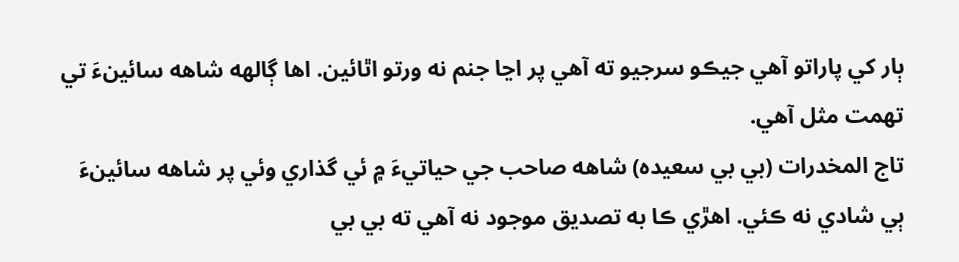ٻار کي پاراتو آهي جيڪو سرجيو ته آهي پر اڃا جنم نه ورتو اٿائين. اها ڳالهه شاهه سائينءَ تي تهمت مثل آهي.
تاج المخدرات (بي بي سعيده) شاهه صاحب جي حياتيءَ ۾ ئي گذاري وئي پر شاهه سائينءَ ٻي شادي نه ڪئي. اهڙي ڪا به تصديق موجود نه آهي ته بي بي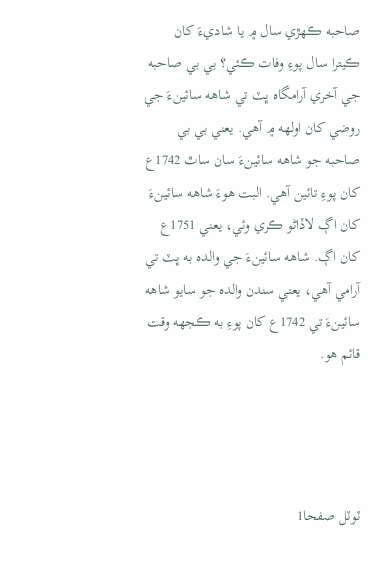صاحبه ڪهڙي سال ۾ يا شاديءَ کان ڪيترا سال پوءِ وفات ڪئي؟ بي بي صاحبه جي آخري آرامگاه ڀٽ تي شاهه سائينءَ جي روضي کان اولهه ۾ آهي. يعني بي بي صاحبه جو شاهه سائينءَ سان ساٿ 1742ع کان پوءِ تائين آهي. البت هوءَ شاهه سائينءَ کان اڳ لاڏاڻو ڪري وئي، يعني 1751ع کان اڳ. شاهه سائينءَ جي والده به ڀٽ تي آرامي آهي، يعني سندن والده جو سايو شاهه سائينءَ تي 1742ع کان پوءِ به ڪجهه وقت قائم هو.




ٽوٽل صفحا1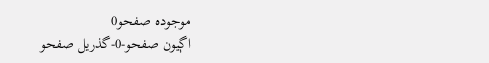موجودہ صفحو0
اڳيون صفحو-0-گذريل صفحو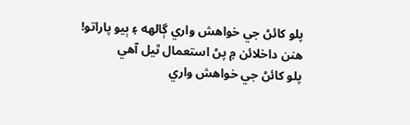پلو کائڻ جي خواهش واري ڳالهه ۽ ٻيو پاراتو! ھنن داخلائن ۾ پڻ استعمال ٿيل آھي
پلو کائڻ جي خواهش واري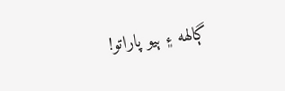ڳالهه ۽ ٻيو پاراتو!